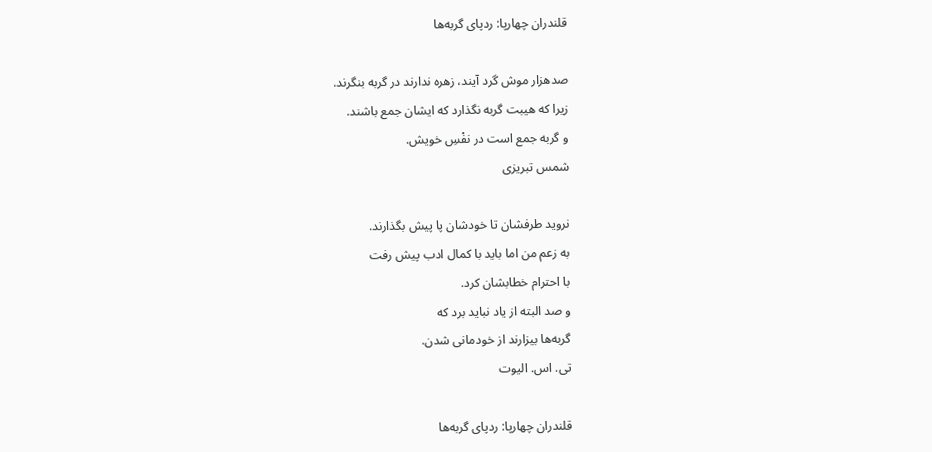قلندران چهارپا: ردپای گربه‌ها

صدهزار موش گرد آیند، زهره ندارند در گربه بنگرند.
زیرا که هیبت گربه نگذارد که ایشان جمع باشند.
و گربه جمع است در نفْسِ خویش.
شمس تبریزی

نروید طرفشان تا خودشان پا پیش بگذارند.
به زعم من اما باید با کمال ادب پیش رفت
با احترام خطابشان کرد.
و صد البته از یاد نباید برد که
گربه‌ها بیزارند از خودمانی شدن.
تی. اس. الیوت

قلندران چهارپا: ردپای گربه‌ها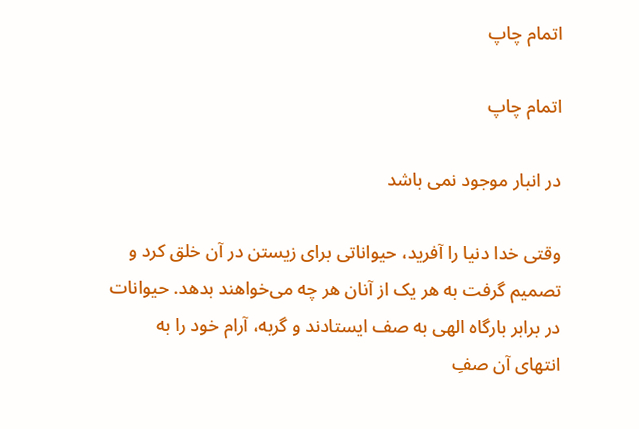اتمام چاپ

اتمام چاپ

در انبار موجود نمی باشد

وقتی خدا دنیا را آفرید، حیواناتی برای زیستن در آن خلق کرد و تصمیم گرفت به هر یک از آنان هر چه می‌خواهند بدهد. حیوانات در برابر بارگاه الهی به صف ایستادند و گربه، آرام خود را به انتهای آن صفِ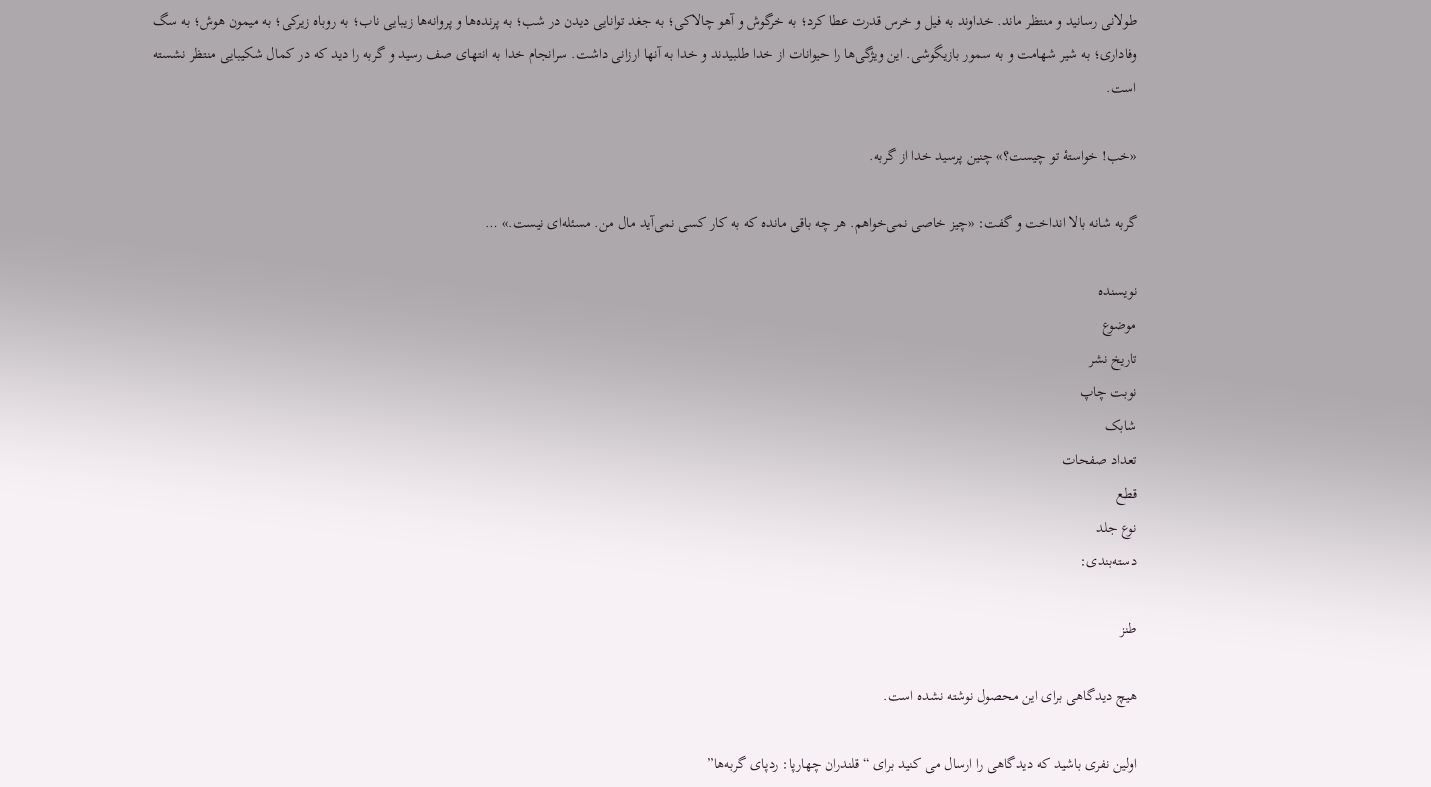طولانی رسانید و منتظر ماند. خداوند به فیل و خرس قدرت عطا کرد؛ به خرگوش و آهو چالاکی؛ به جغد توانایی دیدن در شب؛ به پرنده‌ها و پروانه‌ها زیبایی ناب؛ به روباه زیرکی؛ به میمون هوش؛ به سگ وفاداری؛ به شیر شهامت و به سمور بازیگوشی. این ویژگی‌ها را حیوانات از خدا طلبیدند و خدا به آنها ارزانی داشت. سرانجام خدا به انتهای صف رسید و گربه را دید که در کمال شکیبایی منتظر نشسته است.

«خب! خواستۀ تو چیست؟» چنین پرسید خدا از گربه.

گربه شانه بالا انداخت و گفت: «چیز خاصی نمی‌خواهم. هر چه باقی مانده که به کار کسی نمی‌آید مال من. مسئله‌ای نیست.» …

نویسنده
موضوع
تاریخ نشر
نوبت چاپ
شابک
تعداد صفحات
قطع
نوع جلد
دسته‌بندی:

طنز

هیچ دیدگاهی برای این محصول نوشته نشده است.

اولین نفری باشید که دیدگاهی را ارسال می کنید برای “قلندران چهارپا: ردپای گربه‌ها”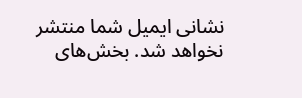نشانی ایمیل شما منتشر نخواهد شد. بخش‌های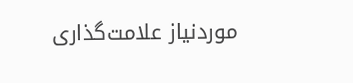موردنیاز علامت‌گذاری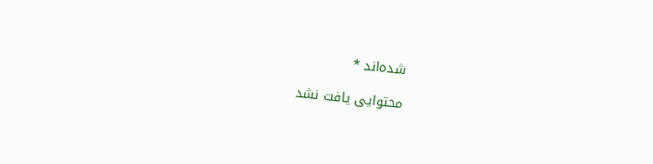شده‌اند *

محتوایی یافت نشد